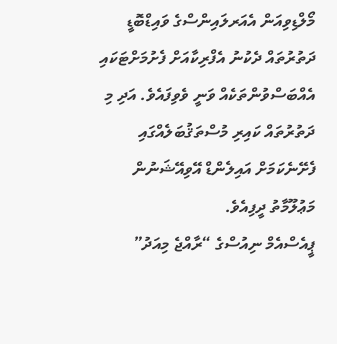މޯލްޑިވިއަން އެއަރލައިންސްގެ ވައިޑްބޮޑީ ދަތުރުތައް ދެކުނު އެފްރިކާއަށް ފެށުމަށްޓަކައި އެއްބަސްވުންތަކެއް ވަނީ ވެވިފައެވެ. އަދި މި ދަތުރުތައް ކައިރި މުސްތަޤުބަލެއްގައި ފެށޭނެކަމަށް އައިލެންޑް އޭވިއޭޝަނުން މަޢުލޫމާތު ދީފިއެވެ.
ޕީއެސްއެމް ނިއުސްގެ “ރާއްޖެ މިއަދު”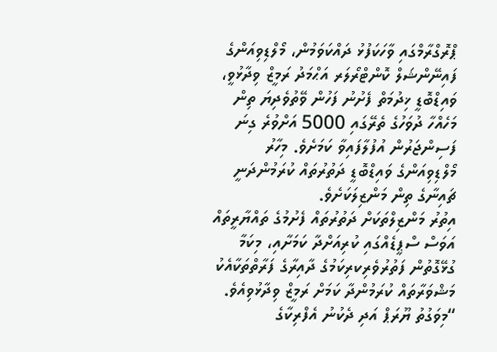ޕްރޮގްރާމްގައި ވާހަކަފުޅު ދައްކަވަމުން، މޯލްޑިވިއަންގެ ފައިނޭންޝަލް ކޮންޓްރޯލަރ އަޙްމަދު ރަމީޒް ވިދާޅުވީ، ވައިޑްބޮޑީ ޚިދުމަތް ފެށުނު ފަހުން ވޭތުވެދިޔަ ތިން މަހެއްހާ ދުވަހުގެ ތެރޭގައި 5000 އަށްވުރެ ގިނަ ފަސިންޖަރުން އުފުލާފައިވާ ކަމަށެވެ. މިހާރު މޯލްޑިވިއަންގެ ވައިޑްބޮޑީ ދަތުރުތައް ކުރަމުންދަނީ ޗައިނާގެ ތިން މަންޒިލަކަށެވެ.
އިތުރު މަންޒިލްތަކަށް ދަތުރުތައް ފެށުމުގެ ތައްޔާރީތައް އަވަސް ސްޕީޑެއްގައި ކުރިއަށްދާ ކަމަށާއި، މިކަމާ ގުޅޭގޮތުން ފަތުރުވެރިކރިކަމުގެ ދާއިރާގެ ފަރާތްތަކާއެކު މަޝްވަރާތައް ކުރަމުންދާ ކަމަށް ރަމީޒް ވިދާޅުވިއެވެ.
“މިވަގުތު ޔޫރަޕް އަދި ދެކުނު އެފްރިކާގެ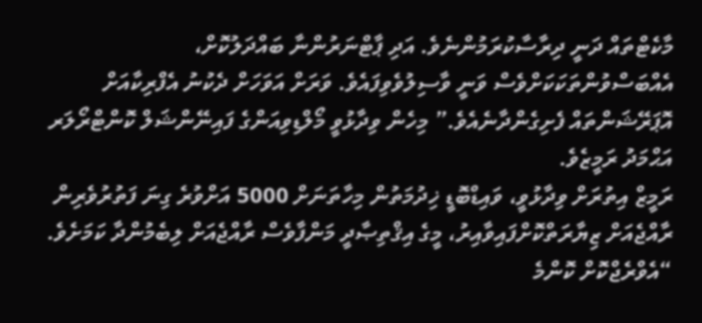މާކެޓްތައް ދަނީ ދިރާސާކުރަމުންނެވެ. އަދި ޕާޓްނަރުންނާ ބައްދަލުކޮށް، އެއްބަސްވުންތަކަކަށްވެސް ވަނީ ވާސިލުވެވިފައެވެ. ވަރަށް އަވަހަށް ދެކުނު އެފްރިކާއަށް އޮޕަރޭޝަންތައް ފެށިގެންދާނެއެވެ.” މިހެން ވިދާޅުވީ މޯލްޑިވިއަންގެ ފައިނޭންޝަލް ކޮންޓްރޯލަރ އަޙްމަދު ރަމީޒެވެ.
ރަމީޒް އިތުރަށް ވިދާޅުވީ، ވައިޑްބޮޑީ ޚިދުމަތުން މިހާތަނަށް 5000 އަށްވުރެ ގިނަ ފަތުރުވެރިން ރާއްޖެއަށް ޒިޔާރަތްކޮށްފައިވާއިރު، މީގެ އިޤްތިޞާދީ މަންފާވެސް ރާއްޖެއަށް ލިބެމުންދާ ކަމަށެވެ.
“އެވްރެޖްކޮށް ކޮންމެ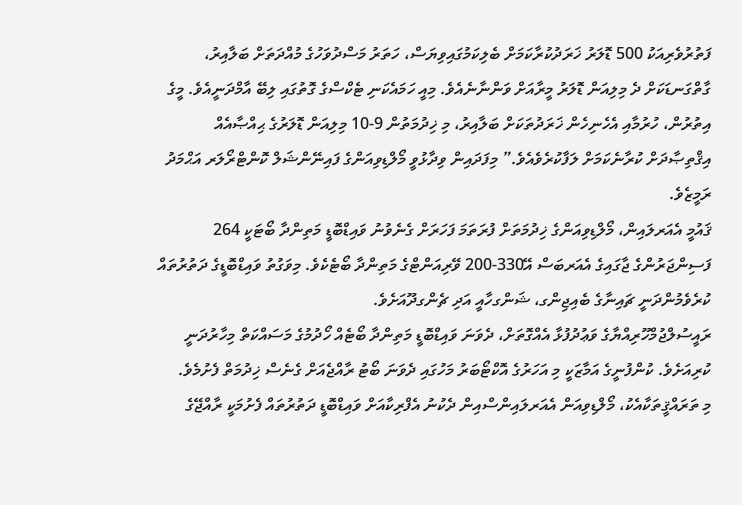ފަތުރުވެރިއަކު 500 ޑޮލަރު ޚަރަދުކުރާކަމަށް ބެލިކަމުގައިވިޔަސް، ހަތަރު މަސްދުވަހުގެ މުއްދަތަށް ބަލާއިރު، ގާތްގަނޑަކަށް ދެ މިލިއަން ޑޮލަރު މީރާއަށް ވަންނާނެއެވެ. މިއީ ހަމައެކަނި ޓެކްސްގެ ގޮތުގައި ލިބޭ އާމްދަނީއެވެ. މީގެ އިތުރުން، ހުރުމާއި އެހެނިހެން ޚަރަދުތަކަށް ބަލާއިރު، މި ޚިދުމަތުން 9-10 މިލިއަން ޑޮލަރުގެ ޙިއްޞާއެއް އިޤްތިޞާދަށް ކުރާނެކަމަށް ލަފާކުރެވެއެވެ.” މިފަދައިން ވިދާޅުވީ މޯލްޑިވިއަންގެ ފައިނޭންޝަލް ކޮންޓްރޯލަރ އަޙްމަދު ރަމީޒެވެ.
ޤައުމީ އެއަރލައިން، މޯލްޑިވިއަންގެ ޚިދުމަތަށް ފުރަތަމަ ފަހަރަށް ގެނެވުނު ވައިޑްބޮޑީ މަތިންދާ ބޯޓަކީ 264 ފަސިންޖަރުންގެ ޖާގައިގެ އެއަރބަސް އޭ330-200 ވޭރިއަންޓްގެ މަތިންދާ ބޯޓެކެވެ. މިވަގުތު ވައިޑްބޮޑީގެ ދަތުރުތައް ކުރެވެމުންދަނީ ޗައިނާގެ ބެއިޖިންގ، ޝަންގހާއީ އަދި ޗެންގދޫއަށެވެ.
ރައީސުލްޖުމްހޫރިއްޔާގެ ވަޢުދުފުޅާ އެއްގޮތަށް، ދެވަނަ ވައިޑްބޮޑީ މަތިންދާ ބޯޓެއް ހޯދުމުގެ މަސައްކަތް މިހާރުދަނީ ކުރިއަށެވެ. ކުންފުނީގެ އަމާޒަކީ މި އަހަރުގެ އޮކްޓޯބަރު މަހުގައި ދެވަނަ ބޯޓު ރާއްޖެއަށް ގެނެސް ޚިދުމަތް ފެށުމެވެ.
މި ތަރައްޤީތަކާއެކު، މޯލްޑިވިއަން އެއަރލައިންސްއިން ދެކުނު އެފްރިކާއަށް ވައިޑްބޮޑީ ދަތުރުތައް ފެށުމަކީ ރާއްޖޭގެ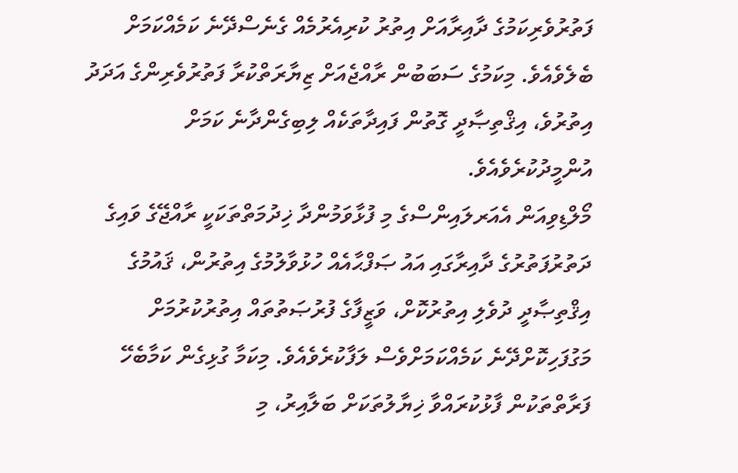ފަތުރުވެރިކަމުގެ ދާއިރާއަށް އިތުރު ކުރިއެރުމެއް ގެނެސްދޭނެ ކަމެއްކަމަށް ބެލެވެއެވެ. މިކަމުގެ ސަބަބުން ރާއްޖެއަށް ޒިޔާރަތްކުރާ ފަތުރުވެރިންގެ އަދަދު އިތުރުވެ، އިޤްތިޞާދީ ގޮތުން ފައިދާތަކެއް ލިބިގެންދާނެ ކަމަށް އުންމީދުކުރެވެއެވެ.
މޯލްޑިވިއަން އެއަރލައިންސްގެ މި ފުޅާވަމުންދާ ޚިދުމަތްތަކަކީ ރާއްޖޭގެ ވައިގެ ދަތުރުފަތުރުގެ ދާއިރާގައި އައު ޞަފްޙާއެއް ހުޅުވާލުމުގެ އިތުރުން، ޤައުމުގެ އިޤްތިޞާދީ ދުވެލި އިތުރުކޮށް، ވަޒީފާގެ ފުރުޞަތުތައް އިތުރުކުރުމަށް މަގުފަހިކޮށްދޭނެ ކަމެއްކަމަށްވެސް ލަފާކުރެވެއެވެ. މިކަމާ ގުޅިގެން ކަމާބެހޭ ފަރާތްތަކުން ފާޅުކުރައްވާ ޚިޔާލުތަކަށް ބަލާއިރު، މި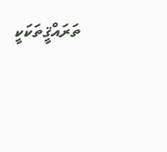ތަރައްޤީތަކަކީ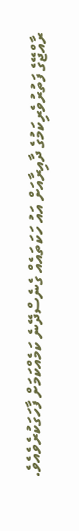ރާއްޖޭގެ ފަތުރުވެރިކަމުގެ ދާއިރާއަށް އައު ހަކަތައެއް ގެނެސްދޭނެ ކަމެއްކަމަށް ފާހަގަކުރެވެއެވެ.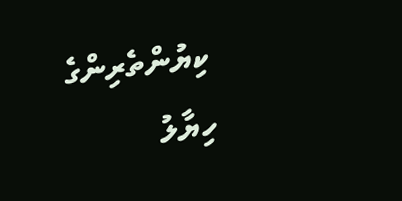ކިޔުންތެރިންގެ ހިޔާލު